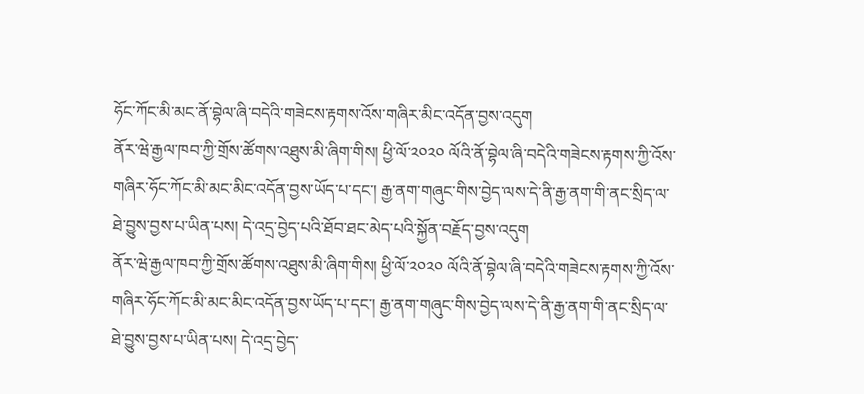ཧོང་ཀོང་མི་མང་ནོ་བྷེལ་ཞི་བདེའི་གཟེངས་རྟགས་འོས་གཞིར་མིང་འདོན་བྱས་འདུག
ནོར་ཝེ་རྒྱལ་ཁབ་ཀྱི་གྲོས་ཚོགས་འཐུས་མི་ཞིག་གིས། ཕྱི་ལོ་༢༠༢༠ ལོའི་ནོ་བྷེལ་ཞི་བདེའི་གཟེངས་རྟགས་ཀྱི་འོས་གཞིར་ཧོང་ཀོང་མི་མང་མིང་འདོན་བྱས་ཡོད་པ་དང་། རྒྱ་ནག་གཞུང་གིས་བྱེད་ལས་དེ་ནི་རྒྱ་ནག་གི་ནང་སྲིད་ལ་ཐེ་བྱུས་བྱས་པ་ཡིན་པས། དེ་འདྲ་བྱེད་པའི་ཐོབ་ཐང་མེད་པའི་སྐྱོན་བརྗོད་བྱས་འདུག
ནོར་ཝེ་རྒྱལ་ཁབ་ཀྱི་གྲོས་ཚོགས་འཐུས་མི་ཞིག་གིས། ཕྱི་ལོ་༢༠༢༠ ལོའི་ནོ་བྷེལ་ཞི་བདེའི་གཟེངས་རྟགས་ཀྱི་འོས་གཞིར་ཧོང་ཀོང་མི་མང་མིང་འདོན་བྱས་ཡོད་པ་དང་། རྒྱ་ནག་གཞུང་གིས་བྱེད་ལས་དེ་ནི་རྒྱ་ནག་གི་ནང་སྲིད་ལ་ཐེ་བྱུས་བྱས་པ་ཡིན་པས། དེ་འདྲ་བྱེད་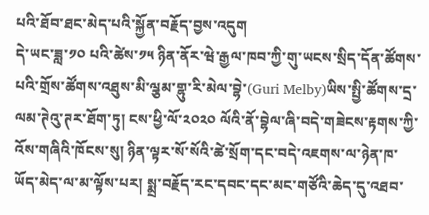པའི་ཐོབ་ཐང་མེད་པའི་སྐྱོན་བརྗོད་བྱས་འདུག
དེ་ཡང་ཟླ་༡༠ པའི་ཚེས་༡༥ ཉིན་ནོར་ཝེ་རྒྱལ་ཁབ་ཀྱི་གུ་ཡངས་སྲིད་དོན་ཚོགས་པའི་གྲོས་ཚོགས་འཐུས་མི་ལྕམ་གྷུ་རི་མེལ་བྷེ་(Guri Melby)ཡིས་སྤྱི་ཚོགས་དྲ་ལམ་ཊེའུ་ཊར་ཐོག་ཏུ། ངས་ཕྱི་ལོ་༢༠༢༠ ལོའི་ནོ་བྷེལ་ཞི་བདེ་གཟེངས་རྟགས་ཀྱི་འོས་གཞིའི་ཁོངས་སུ། ཉིན་ལྟར་སོ་སོའི་ཚེ་སྲོག་དང་བདེ་འཇགས་ལ་ཉེན་ཁ་ཡོད་མེད་ལ་མ་ལྟོས་པར། སྨྲ་བརྗོད་རང་དབང་དང་མང་གཙོའི་ཆེད་དུ་འཐབ་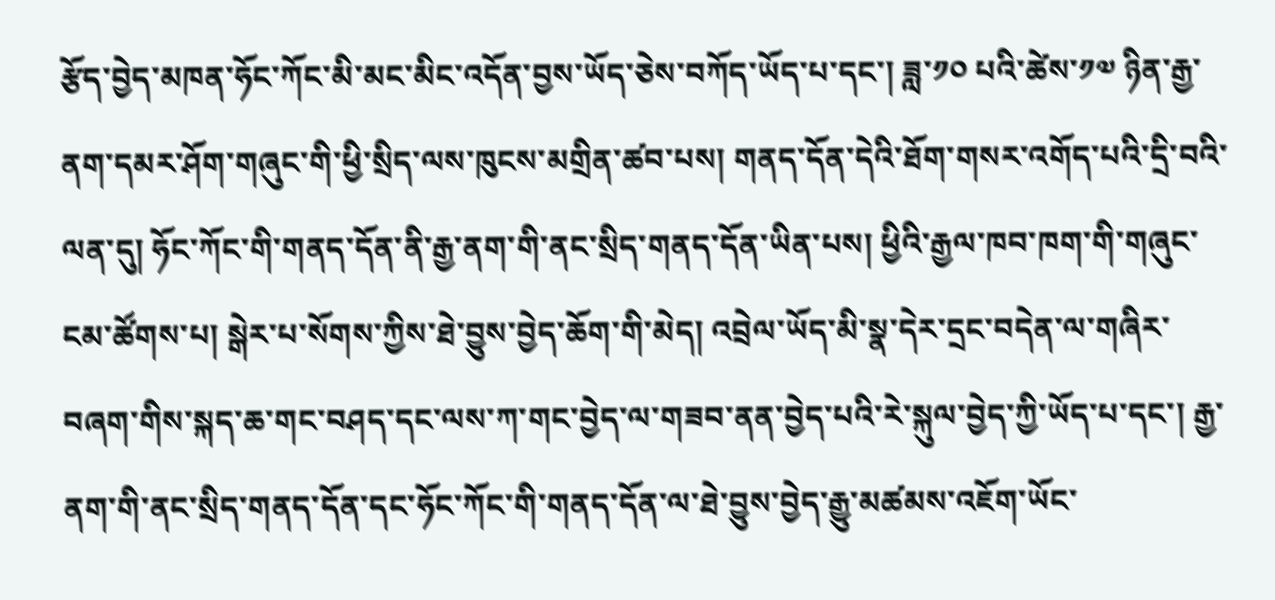རྩོད་བྱེད་མཁན་ཧོང་ཀོང་མི་མང་མིང་འདོན་བྱས་ཡོད་ཅེས་བཀོད་ཡོད་པ་དང་། ཟླ་༡༠ པའི་ཚེས་༡༧ ཉིན་རྒྱ་ནག་དམར་ཤོག་གཞུང་གི་ཕྱི་སྲིད་ལས་ཁུངས་མགྲིན་ཚབ་པས། གནད་དོན་དེའི་ཐོག་གསར་འགོད་པའི་དྲི་བའི་ལན་དུ། ཧོང་ཀོང་གི་གནད་དོན་ནི་རྒྱ་ནག་གི་ནང་སྲིད་གནད་དོན་ཡིན་པས། ཕྱིའི་རྒྱལ་ཁབ་ཁག་གི་གཞུང་ངམ་ཚོགས་པ། སྒེར་པ་སོགས་ཀྱིས་ཐེ་བྱུས་བྱེད་ཆོག་གི་མེད། འབྲེལ་ཡོད་མི་སྣ་དེར་དྲང་བདེན་ལ་གཞིར་བཞག་གིས་སྐད་ཆ་གང་བཤད་དང་ལས་ཀ་གང་བྱེད་ལ་གཟབ་ནན་བྱེད་པའི་རེ་སྐུལ་བྱེད་ཀྱི་ཡོད་པ་དང་། རྒྱ་ནག་གི་ནང་སྲིད་གནད་དོན་དང་ཧོང་ཀོང་གི་གནད་དོན་ལ་ཐེ་བྱུས་བྱེད་རྒྱུ་མཚམས་འཇོག་ཡོང་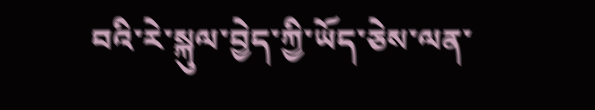བའི་རེ་སྐུལ་བྱེད་ཀྱི་ཡོད་ཅེས་ལན་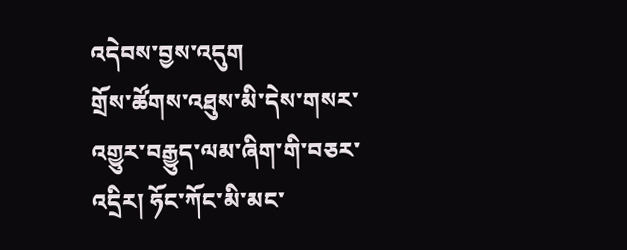འདེབས་བྱས་འདུག
གྲོས་ཚོགས་འཐུས་མི་དེས་གསར་འགྱུར་བརྒྱུད་ལམ་ཞིག་གི་བཅར་འདྲིར། ཧོང་ཀོང་མི་མང་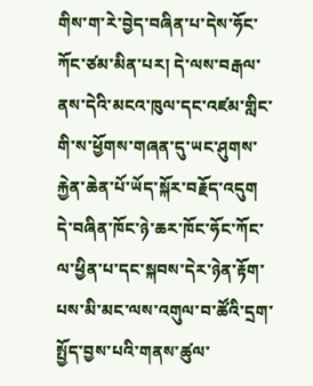གིས་ག་རེ་བྱེད་བཞིན་པ་དེས་ཧོང་ཀོང་ཙམ་མིན་པར། དེ་ལས་བརྒལ་ནས་དེའི་མངའ་ཁུལ་དང་འཛམ་གླིང་གི་ས་ཕྱོགས་གཞན་དུ་ཡང་ཤུགས་རྐྱེན་ཆེན་པོ་ཡོད་སྐོར་བརྗོད་འདུག དེ་བཞིན་ཁོང་ཉེ་ཆར་ཁོང་ཧོང་ཀོང་ལ་ཕྱིན་པ་དང་སྐབས་དེར་ཉེན་རྟོག་པས་མི་མང་ལས་འགུལ་བ་ཚོའི་དྲག་སྤྱོད་བྱས་པའི་གནས་ཚུལ་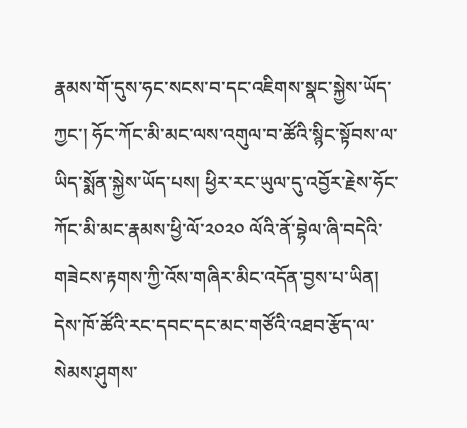རྣམས་གོ་དུས་ཧང་སངས་བ་དང་འཇིགས་སྣང་སྐྱེས་ཡོད་ཀྱང་། ཧོང་ཀོང་མི་མང་ལས་འགུལ་བ་ཚོའི་སྙིང་སྟོབས་ལ་ཡིད་སྨོན་སྐྱེས་ཡོད་པས། ཕྱིར་རང་ཡུལ་དུ་འབྱོར་རྗེས་ཧོང་ཀོང་མི་མང་རྣམས་ཕྱི་ལོ་༢༠༢༠ ལོའི་ནོ་བྷེལ་ཞི་བདེའི་གཟེངས་རྟགས་ཀྱི་འོས་གཞིར་མིང་འདོན་བྱས་པ་ཡིན། དེས་ཁོ་ཚོའི་རང་དབང་དང་མང་གཙོའི་འཐབ་རྩོད་ལ་སེམས་ཤུགས་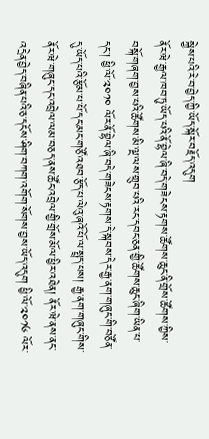སྐྱེས་པའི་རེ་བ་བྱེད་ཀྱི་ཡོད་སྐོར་བརྗོད་འདུག
ནོར་ཝེ་རྒྱལ་ཁབ་ཏུ་ཡོད་པའི་ནོ་བྷེལ་ཞི་བདེ་གཟེངས་རྟགས་ཚོགས་ཆུང་ནི་གྲོས་ཚོགས་ཀྱིས་བསྐོ་གཞག་བྱས་པའི་ཚོགས་མི་ལྔ་ལས་གྲུབ་པའི་རང་དབང་ཅན་གྱི་ཚོགས་ཆུང་ཞིག་ཡིན་པ་དང་། ཕྱི་ལོ་༢༠༡༠ ལོར་ནོ་བྷེལ་ཞི་བདེ་གཟེངས་རྟགས་དེ་སྐབས་དེར་རྒྱ་ནག་གཞུང་གི་བཙོན་དུ་ཡོད་པའི་རྩོམ་པ་པོ་དང་མང་གཙོ་འཐབ་རྩོད་པ་ལེའུ་ཞའོ་པོ་ལ་སྤྲད་པས། རྒྱ་ནག་གཞུང་གིས་ནོར་ཝེ་གཞུང་དང་འབྲེལ་ལམ་བཅད་ནས་ཚོང་འབྲེལ་གྱི་གྲོས་མོལ་ཕྱིར་འཐེན། ནོར་ཝེ་ནས་ནང་འདྲེན་བྱེད་བཞིན་པའི་ཅ་དངོས་ཤིག་བཀག་འགོག་སོགས་བྱས་ཡོད་འདུག ཕྱི་ལོ་༢༠༡༦ ལོར་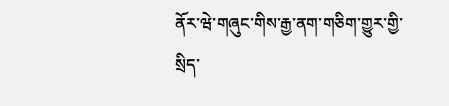ནོར་ཝེ་གཞུང་གིས་རྒྱ་ནག་གཅིག་གྱུར་གྱི་སྲིད་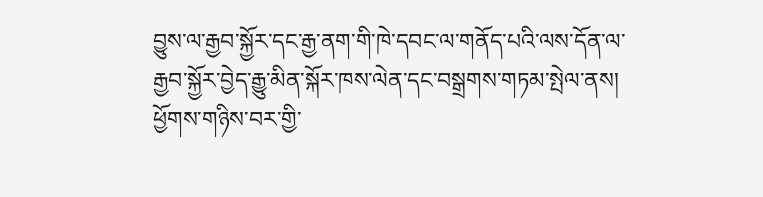བྱུས་ལ་རྒྱབ་སྐྱོར་དང་རྒྱ་ནག་གི་ཁེ་དབང་ལ་གནོད་པའི་ལས་དོན་ལ་རྒྱབ་སྐྱོར་བྱེད་རྒྱུ་མིན་སྐོར་ཁས་ལེན་དང་བསྒྲགས་གཏམ་སྤེལ་ནས། ཕྱོགས་གཉིས་བར་གྱི་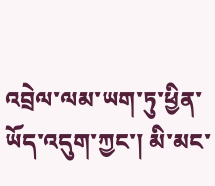འབྲེལ་ལམ་ཡག་ཏུ་ཕྱིན་ཡོད་འདུག་ཀྱང་། མི་མང་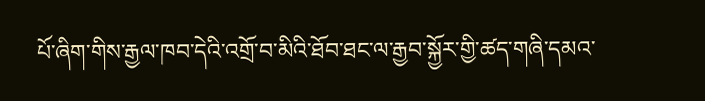པོ་ཞིག་གིས་རྒྱལ་ཁབ་དེའི་འགྲོ་བ་མིའི་ཐོབ་ཐང་ལ་རྒྱབ་སྐྱོར་གྱི་ཚད་གཞི་དམའ་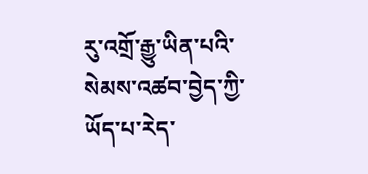རུ་འགྲོ་རྒྱུ་ཡིན་པའི་སེམས་འཚབ་བྱེད་ཀྱི་ཡོད་པ་རེད་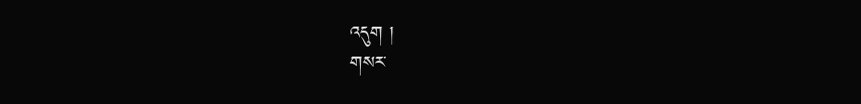འདུག །
གསར་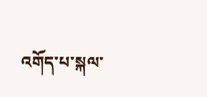འགོད་པ་སྐལ་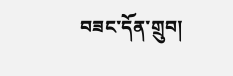བཟང་དོན་གྲུབ།